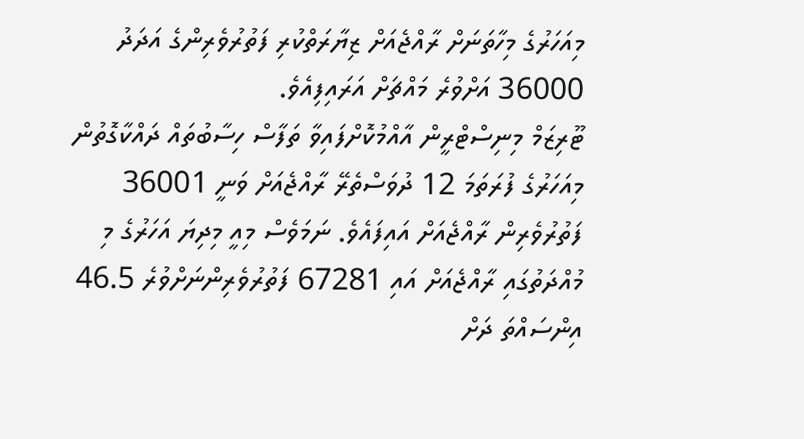މިއަހަރުގެ މިހާތަނަށް ރާއްޖެއަށް ޒިޔާރަތްކުރި ފަތުރުވެރިންގެ އަދަދު 36000 އަށްވުރެ މައްޗަށް އަރައިފިއެވެ.
ޓޫރިޒަމް މިނިސްޓްރީން އާއްމުކޮށްފައިވާ ތަފާސް ހިސާބުތައް ދައްކާގޮތުން މިއަހަރުގެ ފުރަތަމަ 12 ދުވަސްތެރޭ ރާއްޖެއަށް ވަނީ 36001 ފަތުރުވެރިން ރާއްޖެއަށް އައިފައެވެ. ނަމަވެސް މިއީ މިދިޔަ އަހަރުގެ މި މުއްދަތުގައި ރާއްޖެއަށް އައި 67281 ފަތުރުވެރިންނަށްވުރެ 46.5 އިންސައްތަ ދަށް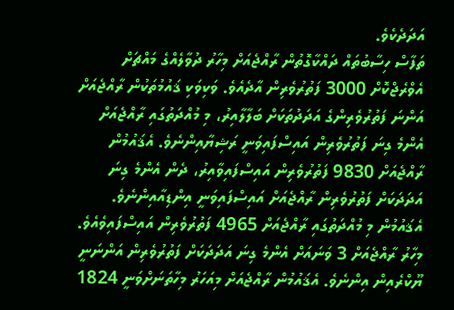އަދަދެކެވެ.
ތަފާސް ހިސާބުތައް ދައްކާގޮތުން ރާއްޖެއަށް މިހާރު ދުވާލެއްގެ މައްޗަށް އެވްރެޖްކޮށް 3000 ފަތުރުވެރިން އާދެއެވެ. ވަކިވަކި ޤައުމުތަކުން ރާއްޖެއަށް އަންނަ ފަތުރުވެރިންގެ އަދަދުތަކަށް ބަލާލާއިރު، މި މުއްދަތުގައި ރާއްޖެއަށް އެންމެ ގިނަ ފަތުރުވެރިން އައިސްފައިވަނީ ރަޝިޔާއިންނެވެ. އެޤައުމުން ރާއްޖެއަށް 9830 ފަތުރުވެރިން އައިސްފައިވާއިރު، ދެން އެންމެ ގިނަ އަދަދަކަށް ފަތުރުވެރިން ރާއްޖެއަށް އައިސްފައިވަނީ އިންޑިއާއިންނެވެ. އެޤައުމުން މި މުއްދަތުގައި ރާއްޖެއަށް 4965 ފަތުރުވެރިން އައިސްފައިވެއެވެ. މިހާރު ރާއްޖެއަށް 3 ވަނައަށް އެންމެ ގިނަ އަދަދަކަށް ފަތުރުވެރިން އަންނަނީ ޔޫކްރެއިން އިންނެވެ. އެޤައުމުން ރާއްޖެއަށް މިއަހަރު މިހާތަނަށްވަނީ 1824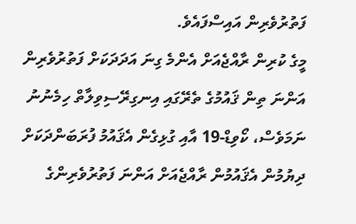ފަތުރުވެރިން އައިސްފައެވެ.
މީގެ ކުރިން ރާއްޖެއަށް އެންމެ ގިނަ އަދަދަކަށް ފަތުރުވެރިން އަންނަ ތިން ޤައުމުގެ ތެރޭގައި އިނގިރޭސިވިލާތް ހިމެނުނު ނަމަވެސް، ކޯވިޑް-19 އާއި ގުޅިގެން އެޤައުމު ފުރަބަންދަކަށް ދިޔުމުން އެޤައުމުން ރާއްޖެއަށް އަންނަ ފަތުރުވެރިންގެ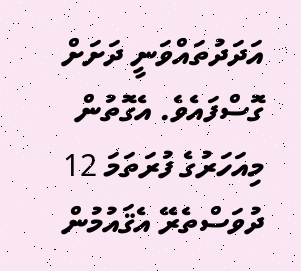އަދަދުތައްވަނީ ދަށަށް ގޮސްފައެވެ. އެގޮތުން މިއަހަރުގެ ފުރަތަމަ 12 ދުވަސްތެރޭ އެޤައުމުން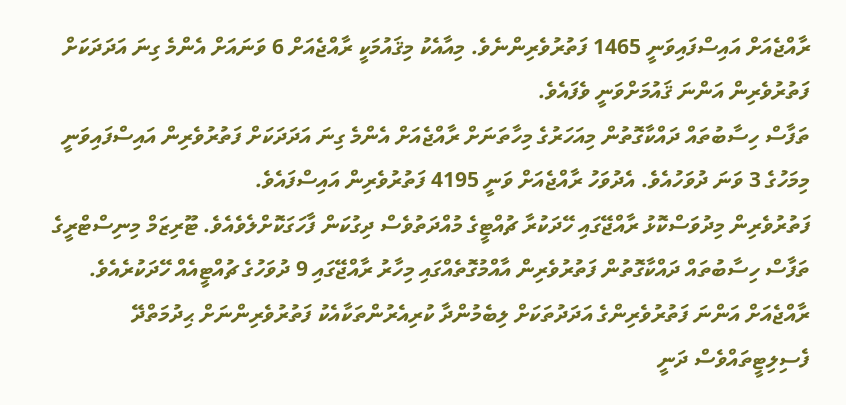ރާއްޖެއަށް އައިސްފައިވަނީ 1465 ފަތުރުވެރިންނެވެ. މިއާއެކު މިޤައުމަކީ ރާއްޖެއަށް 6 ވަނައަށް އެންމެ ގިނަ އަދަދަކަށް ފަތުރުވެރިން އަންނަ ޤައުމަށްވަނީ ވެފައެވެ.
ތަފާސް ހިސާބުތައް ދައްކާގޮތުން މިއަހަރުގެ މިހާތަނަށް ރާއްޖެއަށް އެންމެ ގިނަ އަދަދަކަށް ފަތުރުވެރިން އައިސްފައިވަނީ މިމަހުގެ 3 ވަނަ ދުވަހުއެވެ. އެދުވަހު ރާއްޖެއަށް ވަނީ 4195 ފަތުރުވެރިން އައިސްފައެވެ.
ފަތުރުވެރިން މިދުވަސްކޮޅު ރާއްޖޭގައި ހޭދަކުރާ ޗުއްޓީގެ މުއްދަތުވެސް ދިގުކަން ފާހަގަކޮށްލެވެއެވެ. ޓޫރިޒަމް މިނިސްޓްރީގެ ތަފާސް ހިސާބުތައް ދައްކާގޮތުން ފަތުރުވެރިން އާއްމުގޮތެއްގައި މިހާރު ރާއްޖޭގައި 9 ދުވަހުގެ ޗުއްޓީއެއް ހޭދަކުރެއެވެ.
ރާއްޖެއަށް އަންނަ ފަތުރުވެރިންގެ އަދަދުތަކަށް ލިބެމުންދާ ކުރިއެރުންތަކާއެކު ފަތުރުވެރިންނަށް ޙިދުމަތްދޭ ފެސިލިޓީތައްވެސް ދަނީ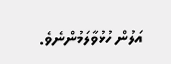އަލުން ހުޅުވާލަމުންނެވެ.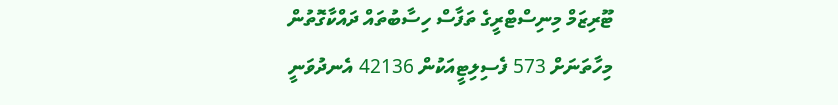ޓޫރިޒަމް މިނިސްޓްރީގެ ތަފާސް ހިސާބުތައް ދައްކާގޮތުން މިހާތަނަށް 573 ފެސިލިޓީއަކުން 42136 އެނދުވަނީ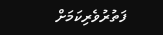ފަތުރުވެރިކަމަށް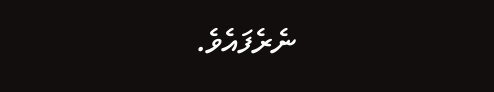ނެރެފައެވެ.